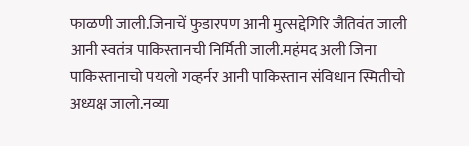फाळणी जाली.जिनाचें फुडारपण आनी मुत्सद्देगिरि जैतिवंत जाली आनी स्वतंत्र पाकिस्तानची निर्मिती जाली.महंमद अली जिना पाकिस्तानाचो पयलो गव्हर्नर आनी पाकिस्तान संविधान स्मितीचो अध्यक्ष जालो.नव्या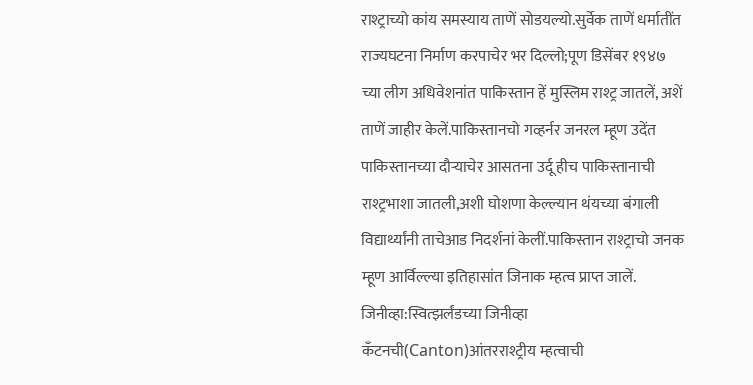राश्ट्राच्यो कांय समस्याय ताणें सोडयल्यो.सुर्वेक ताणें धर्मातींत राज्यघटना निर्माण करपाचेर भर दिल्लो;पूण डिसेंबर १९४७ च्या लीग अधिवेशनांत पाकिस्तान हें मुस्लिम राश्ट्र जातलें, अशें ताणें जाहीर केलें.पाकिस्तानचो गव्हर्नर जनरल म्हूण उदेंत पाकिस्तानच्या दौऱ्याचेर आसतना उर्दू हीच पाकिस्तानाची राश्ट्रभाशा जातली,अशी घोशणा केल्ल्यान थंयच्या बंगाली विद्यार्थ्यांनी ताचेआड निदर्शनां केलीं.पाकिस्तान राश्ट्राचो जनक म्हूण आर्विल्ल्या इतिहासांत जिनाक म्हत्व प्राप्त जालें.
जिनीव्हा:स्वित्झर्लंडच्या जिनीव्हा कॅंटनची(Canton)आंतरराश्ट्रीय म्हत्वाची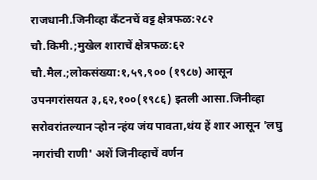राजधानी.जिनीव्हा कॅंटनचें वट्ट क्षेत्रफळ:२८२ चौ.किमी.;मुखेल शाराचें क्षेत्रफळ:६२ चौ.मैल.;लोकसंख्या:१,५९,९०० (१९८७) आसून उपनगरांसयत ३,६२,१००(१९८६) इतली आसा.जिनीव्हा सरोवरांतल्यान ऱ्होन न्हंय जंय पावता,थंय हें शार आसून 'लघु नगरांची राणी' अशें जिनीव्हाचें वर्णन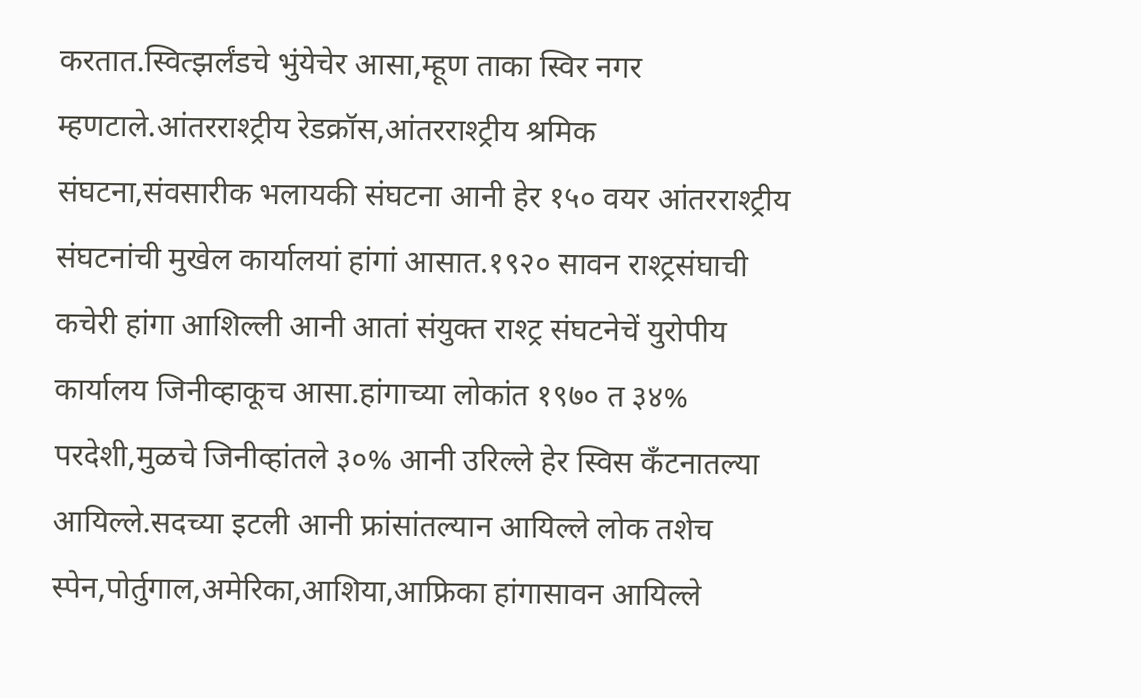करतात.स्वित्झर्लंडचे भुंयेचेर आसा,म्हूण ताका स्विर नगर म्हणटाले.आंतरराश्ट्रीय रेडक्रॉस,आंतरराश्ट्रीय श्रमिक संघटना,संवसारीक भलायकी संघटना आनी हेर १५० वयर आंतरराश्ट्रीय संघटनांची मुखेल कार्यालयां हांगां आसात.१९२० सावन राश्ट्रसंघाची कचेरी हांगा आशिल्ली आनी आतां संयुक्त राश्ट्र संघटनेचें युरोपीय कार्यालय जिनीव्हाकूच आसा.हांगाच्या लोकांत १९७० त ३४% परदेशी,मुळचे जिनीव्हांतले ३०% आनी उरिल्ले हेर स्विस कॅंटनातल्या आयिल्ले.सदच्या इटली आनी फ्रांसांतल्यान आयिल्ले लोक तशेच स्पेन,पोर्तुगाल,अमेरिका,आशिया,आफ्रिका हांगासावन आयिल्ले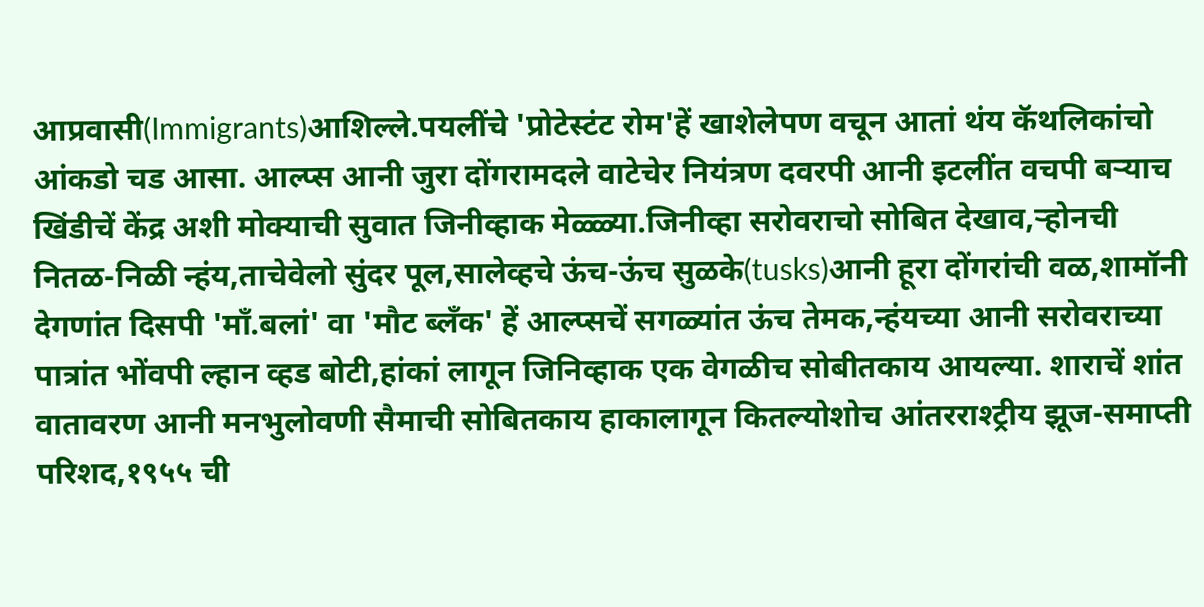आप्रवासी(Immigrants)आशिल्ले.पयलींचे 'प्रोटेस्टंट रोम'हें खाशेलेपण वचून आतां थंय कॅथलिकांचो आंकडो चड आसा. आल्प्स आनी जुरा दोंगरामदले वाटेचेर नियंत्रण दवरपी आनी इटलींत वचपी बऱ्याच खिंडीचें केंद्र अशी मोक्याची सुवात जिनीव्हाक मेळ्ळ्या.जिनीव्हा सरोवराचो सोबित देखाव,ऱ्होनची नितळ-निळी न्हंय,ताचेवेलो सुंदर पूल,सालेव्हचे ऊंच-ऊंच सुळके(tusks)आनी हूरा दोंगरांची वळ,शामॉनी देगणांत दिसपी 'मॉं.बलां' वा 'मौट ब्लॅंक' हें आल्प्सचें सगळ्यांत ऊंच तेमक,न्हंयच्या आनी सरोवराच्या पात्रांत भोंवपी ल्हान व्हड बोटी,हांकां लागून जिनिव्हाक एक वेगळीच सोबीतकाय आयल्या. शाराचें शांत वातावरण आनी मनभुलोवणी सैमाची सोबितकाय हाकालागून कितल्योशोच आंतरराश्ट्रीय झूज-समाप्ती परिशद,१९५५ ची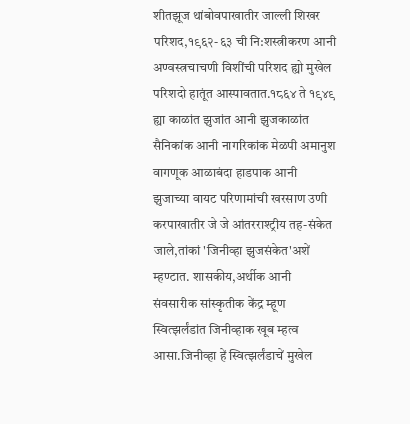शीतझूज थांबोवपाखातीर जाल्ली शिखर परिशद,१९६२-६३ ची नि:शस्त्रीकरण आनी अण्वस्त्रचाचणी विशींची परिशद ह्यो मुखेल परिशदो हातूंत आस्पावतात.१८६४ ते १९४९ ह्या काळांत झुजांत आनी झुजकाळांत सैनिकांक आनी नागरिकांक मेळपी अमानुश वागणूक आळाबंदा हाडपाक आनी झुजाच्या वायट परिणामांची खरसाण उणी करपाखातीर जे जे आंतरराश्ट्रीय तह-संकेत जाले,तांकां 'जिनीव्हा झुजसंकेत'अशें म्हण्टात. शासकीय,अर्थीक आनी संवसारीक सांस्कृतीक केंद्र म्हूण स्वित्झर्लंडांत जिनीव्हाक खूब म्हत्व आसा.जिनीव्हा हें स्वित्झर्लंडाचें मुखेल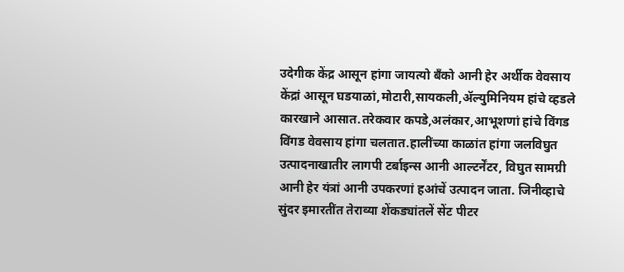उदेगीक केंद्र आसून हांगा जायत्यो बॅंको आनी हेर अर्थीक वेवसाय केंद्रां आसून घडयाळां,मोटारी,सायकली,ॲल्युमिनियम हांचे व्हडले कारखाने आसात.तरेकवार कपडे,अलंकार,आभूशणां हांचे विंगड विंगड वेवसाय हांगा चलतात.हालींच्या काळांत हांगा जलविघुत उत्पादनाखातीर लागपी टर्बाइन्स आनी आल्टर्नेंटर, विघुत सामग्री आनी हेर यंत्रां आनी उपकरणां हआंचें उत्पादन जाता. जिनीव्हाचे सुंदर इमारतींत तेराव्या शेंकड्यांतलें सेंट पीटर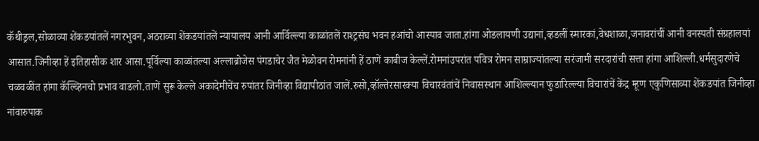कॅथीड्रल,सोळाव्या शेंकडयांतलें नगरभुवन,अठराव्या शेंकडयांतलें न्यायालय आनी आर्विल्ल्या काळांतलें राश्ट्रसंघ भवन हआंचो आस्पाव जाता.हांगा ओडलायणी उद्यानां,व्हडलीं स्मारकां,वेधशाळा,जनावरांचीं आनी वनस्पती संग्रहालयां आसात.जिनीव्हा हें इतिहासीक शार आसा.पूर्विल्या काळांतल्या अल्लाब्रोजेस पंगडाचेर जैत मेळोवन रोमनांनी हें ठाणें काबीज केल्लें.रोमनांउपरांत पवित्र रोमन साम्राज्यांतल्या सरंजामी सरदारांची सत्ता हांगा आशिल्ली.धर्मसुदारणेचे चळवळींत हांगा कॅल्व्हिनचो प्रभाव वाडलो.ताणें सुरू केल्ले अकादेमीचेंच रुपांतर जिनीव्हा विद्यापीठांत जालें.रुसो,व्हॉल्तेरसारक्या विचारवंतांचें निवासस्थान आशिल्ल्यान फुडारिल्ल्या विचारांचें केंद्र म्हूण एकुणिसाव्या शेंकडयांत जिनीव्हा नांवारुपाक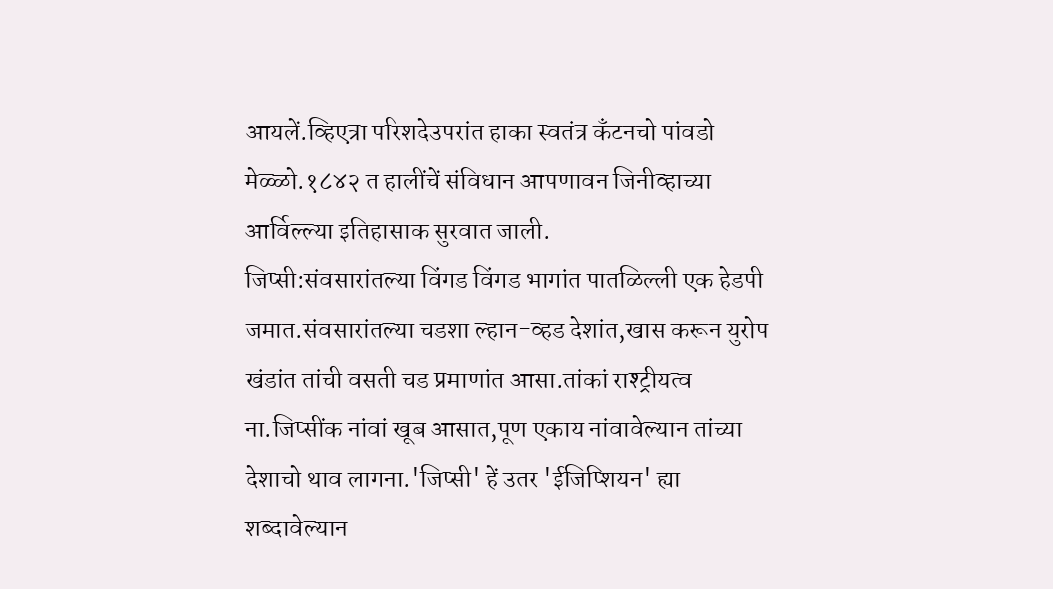आयलें.व्हिएत्रा परिशदेउपरांत हाका स्वतंत्र कॅंटनचो पांवडो मेळ्ळो.१८४२ त हालींचें संविधान आपणावन जिनीव्हाच्या आर्विल्ल्या इतिहासाक सुरवात जाली.
जिप्सी:संवसारांतल्या विंगड विंगड भागांत पातळिल्ली एक हेडपी जमात.संवसारांतल्या चडशा ल्हान-व्हड देशांत,खास करून युरोप खंडांत तांची वसती चड प्रमाणांत आसा.तांकां राश्ट्रीयत्व ना.जिप्सींक नांवां खूब आसात,पूण एकाय नांवावेल्यान तांच्या देशाचो थाव लागना.'जिप्सी' हें उतर 'ईजिप्शियन' ह्या शब्दावेल्यान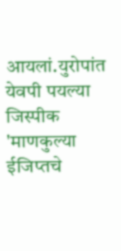आयलां.युरोपांत येवपी पयल्या जिस्पीक 'माणकुल्या ईजिप्तचे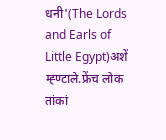धनी'(The Lords and Earls of Little Egypt)अशें म्ह्ण्टाले.फ्रेंच लोक तांकां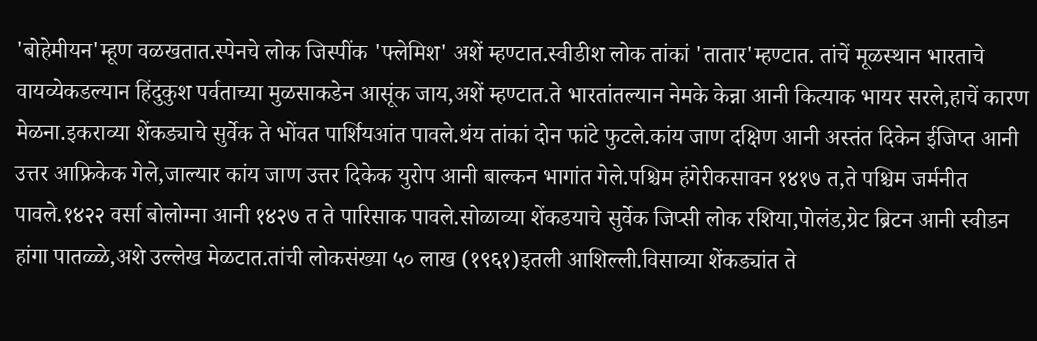'बोहेमीयन'म्हूण वळखतात.स्पेनचे लोक जिस्पींक 'फ्लेमिश' अशें म्हण्टात.स्वीडीश लोक तांकां 'तातार'म्हण्टात. तांचें मूळस्थान भारताचे वायव्येकडल्यान हिंदुकुश पर्वताच्या मुळसाकडेन आसूंक जाय,अशें म्हण्टात.ते भारतांतल्यान नेमके केन्ना आनी कित्याक भायर सरले,हाचें कारण मेळना.इकराव्या शेंकड्याचे सुर्वेक ते भोंवत पार्शियआंत पावले.थंय तांकां दोन फांटे फुटले.कांय जाण दक्षिण आनी अस्तंत दिकेन ईजिप्त आनी उत्तर आफ्रिकेक गेले,जाल्यार कांय जाण उत्तर दिकेक युरोप आनी बाल्कन भागांत गेले.पश्चिम हंगेरीकसावन १४१७ त,ते पश्चिम जर्मनीत पावले.१४२२ वर्सा बोलोग्ना आनी १४२७ त ते पारिसाक पावले.सोळाव्या शेंकडयाचे सुर्वेक जिप्सी लोक रशिया,पोलंड,ग्रेट ब्रिटन आनी स्वीडन हांगा पातळ्ळे,अशे उल्लेख मेळटात.तांची लोकसंख्या ५० लाख (१९६१)इतली आशिल्ली.विसाव्या शेंकड्यांत ते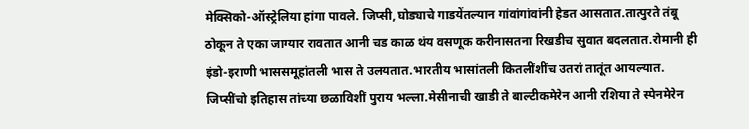मेक्सिको-ऑस्ट्रेलिया हांगा पावले. जिप्सी,घोड्याचे गाडयेंतल्यान गांवांगांवांनी हेडत आसतात.तात्पुरते तंबू ठोकून ते एका जाग्यार रावतात आनी चड काळ थंय वसणूक करीनासतना रिखडीच सुवात बदलतात.रोमानी ही इंडो-इराणी भाससमूहांतली भास ते उलयतात.भारतीय भासांतली कितलींशींच उतरां तातूंत आयल्यात. जिप्सींचो इतिहास तांच्या छळाविशीं पुराय भल्ला.मेसीनाची खाडी ते बाल्टीकमेरेन आनी रशिया ते स्पेनमेरेन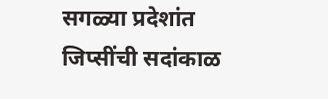सगळ्या प्रदेशांत जिप्सींची सदांकाळ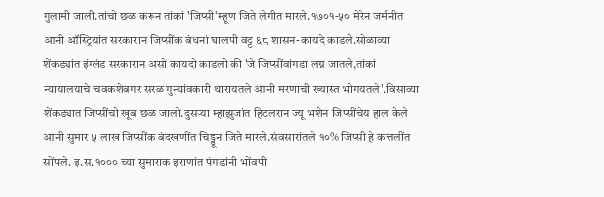गुलामी जाली.तांचो छळ करून तांकां 'जिप्सी'म्हूण जिते लेगीत मारले.१७०१-५० मेरेन जर्मनीत आनी ऑस्ट्रियांत सरकारान जिप्सींक बंधनां घालपी वट्ट ६८ शासन-कायदे काडले.सोळाव्या शेंकड्यांत इंग्लंड सरकारान असो कायदो काडलो की 'जे जिप्सींवांगडा लग्न जातले,तांकां न्यायालयाचे चवकशेबगर सरळ गुन्यांवकारी थारायतले आनी मरणाची ख्यास्त भोगयतले'.विसाव्या शेंकड्यात जिप्सींचो खूब छळ जालो.दुसऱ्या म्हाझुजांत हिटलरान ज्यू भशेन जिप्सींचेय हाल केले आनी सुमार ५ लाख जिप्सींक बंदखणींत चिड्डून जिते मारले.संवसारांतले १०% जिप्सी हे कत्तलींत सोंपले. इ.स.१००० च्या सुमाराक इराणांत पंगडांनी भोंवपी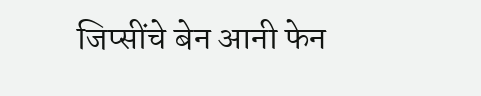जिप्सींचे बेन आनी फेन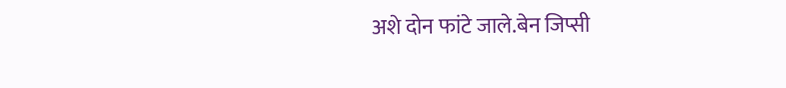अशे दोन फांटे जाले.बेन जिप्सी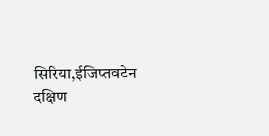सिरिया,ईजिप्तवटेन दक्षिण